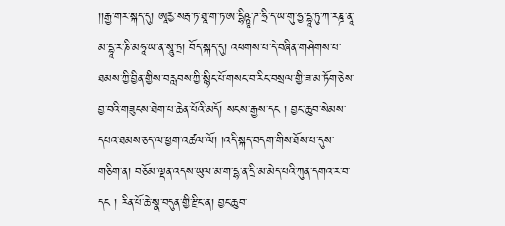།།རྒྱ་གར་སྐད་དུ། ཨཱརྱ་སརྦ་ཏ་ཐཱ་ག་ཏ་ཨ་དྷིཥྛཱ་ཌ་ཧྲི་ད་ཡ་གུ་ཧྱ་དྷཱ་ཏུ་ཀ་རཎྜ་ནཱ་མ་དྷཱ་ར་ཎི་མཧཱ་ཡ་ན་སཱུ་ཏྲ། བོད་སྐད་དུ། འཕགས་པ་དེ་བཞིན་གཤེགས་པ་ཐམས་ཀྱི་བྱིན་གྱིས་བརླབས་ཀྱི་སྙིང་པོ་གསང་བ་རིང་བསྲལ་གྱི་ཟ་མ་ཏོག་ཅེས་བྱ་བའི་གཟུངས་ཐེག་པ་ཆེན་པོའི་མདོ། སངས་རྒྱས་དང ། བྱང་ཆུབ་སེམས་དཔའ་ཐམས་ཅད་ལ་ཕྱག་འཚལ་ལོ། །འདི་སྐད་བདག་གིས་ཐོས་པ་དུས་གཅིག་ན། བཅོམ་ལྡན་འདས་ཡུལ་མ་ག་དྷ་ན་དྲི་མ་མེད་པའི་ཀུན་དགའ་ར་བ་དང ། རིན་པོ་ཆེ་སྣ་བདུན་གྱི་རྫིང་ན། བྱང་ཆུབ་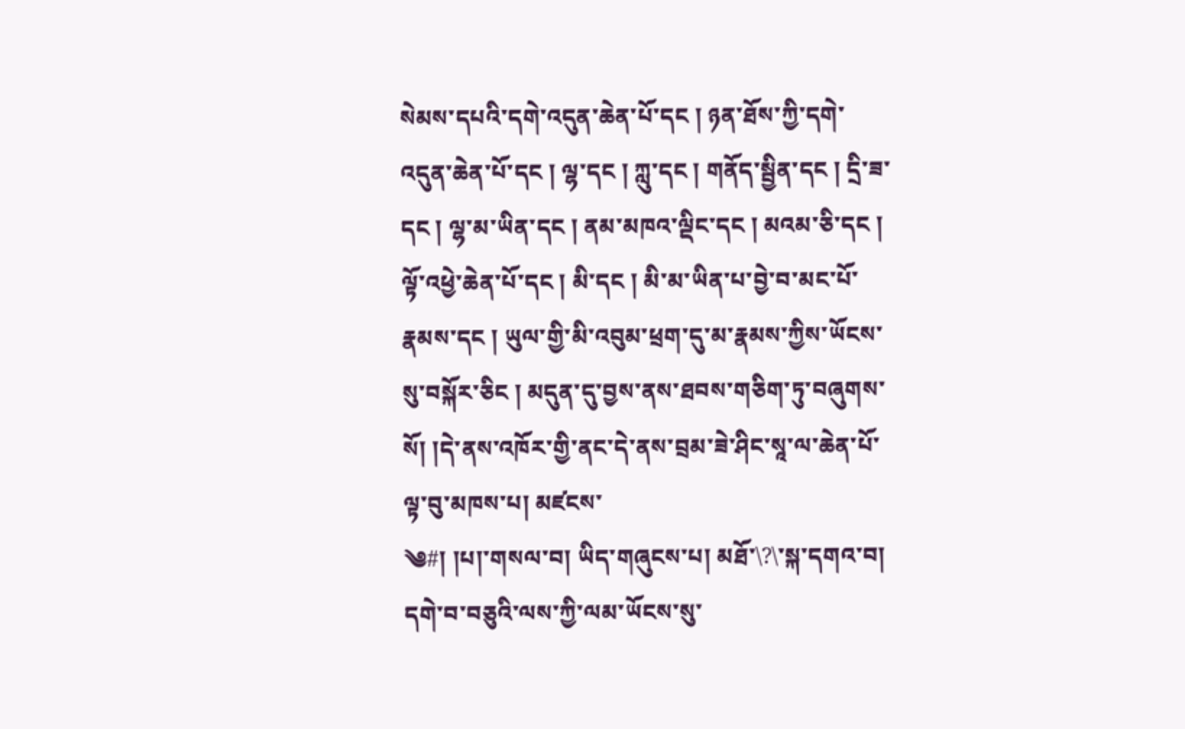སེམས་དཔའི་དགེ་འདུན་ཆེན་པོ་དང ། ཉན་ཐོས་ཀྱི་དགེ་འདུན་ཆེན་པོ་དང ། ལྷ་དང ། ཀླུ་དང ། གནོད་སྦྱིན་དང ། དྲི་ཟ་དང ། ལྷ་མ་ཡིན་དང ། ནམ་མཁའ་ལྡིང་དང ། མའམ་ཅི་དང ། ལྟོ་འཕྱེ་ཆེན་པོ་དང ། མི་དང ། མི་མ་ཡིན་པ་བྱེ་བ་མང་པོ་རྣམས་དང ། ཡུལ་གྱི་མི་འབུམ་ཕྲག་དུ་མ་རྣམས་ཀྱིས་ཡོངས་སུ་བསྐོར་ཅིང ། མདུན་དུ་བྱས་ནས་ཐབས་གཅིག་ཏུ་བཞུགས་སོ། །དེ་ནས་འཁོར་གྱི་ནང་དེ་ནས་བྲམ་ཟེ་ཤིང་སཱ་ལ་ཆེན་པོ་ལྟ་བུ་མཁས་པ། མཛངས་
༄#། །པ།་གསལ་བ། ཡིད་གཞུངས་པ། མཐོ་\?\་སྐ་དགའ་བ། དགེ་བ་བཅུའི་ལས་ཀྱི་ལམ་ཡོངས་སུ་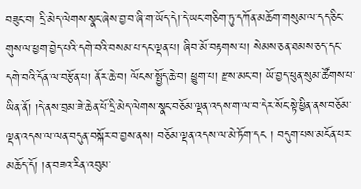བཟུང་བ། དྲི་མེད་ལེགས་སྣང་ཞེས་བྱ་བ་ཞི་ག་ཡོད་དེ།་དེ་ཡང་གཅིག་ཏུ་དཀོན་མཆོག་གསུམ་ལ་དད་ཅིང་གུས་ལ་ཕྱག་བྱེད་པའི་དགེ་བའི་བསམ་པ་དང་ལྡན་པ། ཞིབ་མོ་བརྟགས་པ། སེམས་ཅན་ཐམས་ཅད་དང་དགེ་བའི་དོན་ལ་བརྩོན་པ། ནོར་ཆེ་བ། ལོངས་སྤྱོད་ཆེ་བ། ཕྱུག་པ། རྫས་མང་བ། ཡོ་བྱད་ཕུན་སུམ་ཚོགས་པ་ཡིན་ནོ། །དེ་ནས་བྲམ་ཟེ་ཆེན་པོ་དྲི་མེད་ལེགས་སྣང་བཅོམ་ལྡན་འདས་ག་ལ་བ་དེར་སོང་སྟེ་ཕྱིན་ནས་བཅོམ་ལྡན་འདས་ལ་ལན་བདུན་བསྐོར་བ་བྱས་ནས། བཅོམ་ལྡན་འདས་ལ་མེ་ཏོག་དང ། བདུག་པས་མངོན་པར་མཆོད་དོ། །ན་བཟའ་རིན་འབུམ་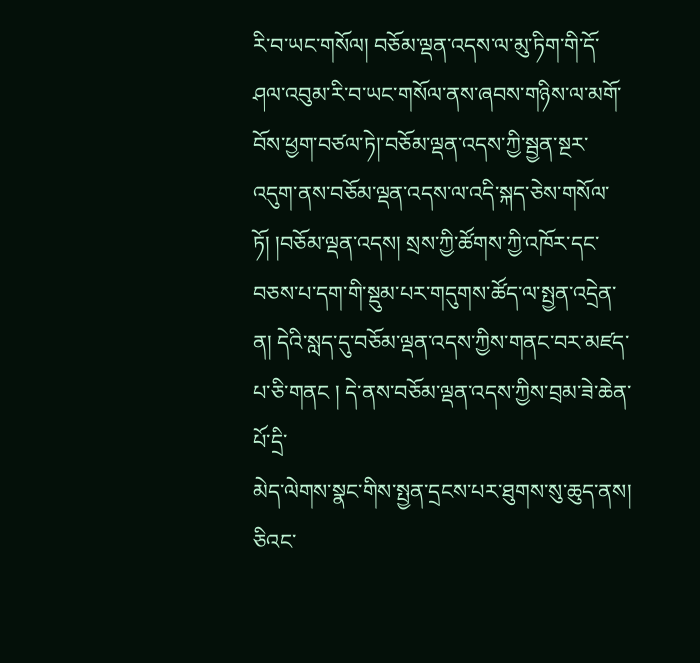རི་བ་ཡང་གསོལ། བཅོམ་ལྡན་འདས་ལ་མུ་ཏིག་གི་དོ་ཤལ་འབུམ་རི་བ་ཡང་གསོལ་ནས་ཞབས་གཉིས་ལ་མགོ་བོས་ཕྱག་བཙལ་ཏེ།་བཅོམ་ལྡན་འདས་ཀྱི་སྦྱན་སྔར་འདུག་ནས་བཅོམ་ལྡན་འདས་ལ་འདི་སྐད་ཅེས་གསོལ་ཏོ། །བཅོམ་ལྡན་འདས། སྲས་ཀྱི་ཚོགས་ཀྱི་འཁོར་དང་བཅས་པ་དག་གི་སྡུམ་པར་གདུགས་ཚོད་ལ་སྤྱན་འདྲེན་ན། དེའི་སླད་དུ་བཅོམ་ལྡན་འདས་ཀྱིས་གནང་བར་མཛད་པ་ཅི་གནང ། དེ་ནས་བཅོམ་ལྡན་འདས་ཀྱིས་བྲམ་ཟེ་ཆེན་པོ་དྲི་
མེད་ལེགས་སྣང་གིས་སྤྱན་དྲངས་པར་ཐུགས་སུ་ཆུད་ནས། ཅིའང་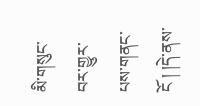མི་གསུང་བར་གྱུར་པས་གནང་ངོ ། །དེ་ནས་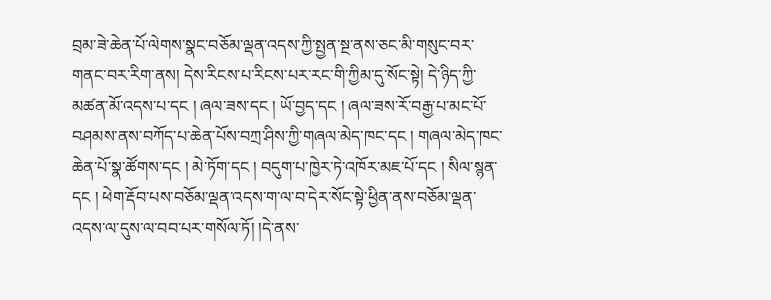བྲམ་ཟེ་ཆེན་པོ་ལེགས་སྣང་བཅོམ་ལྡན་འདས་ཀྱི་སྤྱན་སྔ་ནས་ཅང་མི་གསུང་བར་གནང་བར་རིག་ནས། དེས་རིངས་པ་རིངས་པར་རང་གི་ཀྱིམ་དུ་སོང་སྟེ། དེ་ཉིད་ཀྱི་མཚན་མོ་འདས་པ་དང ། ཞལ་ཟས་དང ། ཡོ་བྱད་དང ། ཞལ་ཟས་རོ་བརྒྱ་པ་མང་པོ་བཤམས་ནས་བཀོད་པ་ཆེན་པོས་བཀྲ་ཤིས་ཀྱི་གཞལ་མེད་ཁང་དང ། གཞལ་མེད་ཁང་ཆེན་པོ་སྣ་ཚོགས་དང ། མེ་ཏོག་དང ། བདུག་པ་ཁྱེར་ཏེ་འཁོར་མཇ་པོ་དང ། སིལ་སྙན་དང ། ཕེག་རྡོབ་པས་བཅོམ་ལྡན་འདས་ག་ལ་བ་དེར་སོང་སྟེ་ཕྱིན་ནས་བཅོམ་ལྡན་འདས་ལ་དུས་ལ་བབ་པར་གསོལ་ཏོ། །དེ་ནས་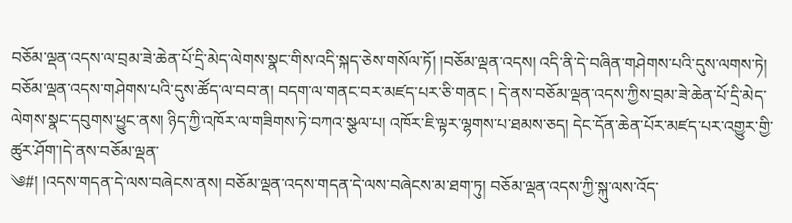བཅོམ་ལྡན་འདས་ལ་བྲམ་ཟེ་ཆེན་པོ་དྲི་མེད་ལེགས་སྣང་གིས་འདི་སྐད་ཅེས་གསོལ་ཏོ། །བཅོམ་ལྡན་འདས། འདི་ནི་དེ་བཞིན་གཤེགས་པའི་དུས་ལགས་ཏེ། བཅོམ་ལྡན་འདས་གཤེགས་པའི་དུས་ཚོད་ལ་བབ་ན། བདག་ལ་གནང་བར་མཛད་པར་ཅི་གནང ། དེ་ནས་བཅོམ་ལྡན་འདས་ཀྱིས་བྲམ་ཟེ་ཆེན་པོ་དྲི་མེད་ལེགས་སྣང་དབུགས་ཕྱུང་ནས། ཉིད་ཀྱི་འཁོར་ལ་གཟིགས་ཏེ་བཀའ་སྩལ་པ། འཁོར་ཇི་ལྟར་ལྷགས་པ་ཐམས་ཅད། དེང་དོན་ཆེན་པོར་མཛད་པར་འགྱུར་གྱི་ཚུར་ཤོག་།དེ་ནས་བཅོམ་ལྡན་
༄#། །འདས་གདན་དེ་ལས་བཞེངས་ནས། བཅོམ་ལྡན་འདས་གདན་དེ་ལས་བཞེངས་མ་ཐག་ཏུ། བཅོམ་ལྡན་འདས་ཀྱི་སྐུ་ལས་འོད་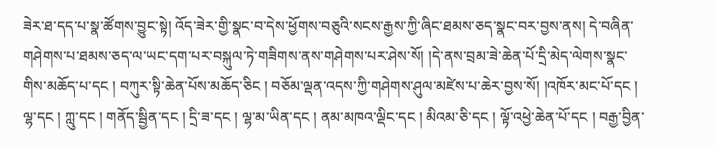ཟེར་ཐ་དད་པ་སྣ་ཚོགས་བྱུང་སྟེ། འོད་ཟེར་གྱི་སྣང་བ་དེས་ཕྱོགས་བཅུའི་སངས་རྒྱས་ཀྱི་ཞིང་ཐམས་ཅད་སྣང་བར་བྱས་ནས། དེ་བཞིན་གཤེགས་པ་ཐམས་ཅད་ལ་ཡང་དག་པར་བསྐུལ་ཏེ་གཟིགས་ནས་གཤེགས་པར་ཤེས་སོ། །དེ་ནས་བྲམ་ཟེ་ཆེན་པོ་དྲི་མེད་ལེགས་སྣང་གིས་མཆོད་པ་དང ། བཀུར་སྟི་ཆེན་པོས་མཆོད་ཅིང ། བཅོམ་ལྡན་འདས་ཀྱི་གཤེགས་ཤུལ་མཛེས་པ་ཆེར་བྱས་སོ། །འཁོར་མང་པོ་དང ། ལྷ་དང ། ཀླུ་དང ། གནོད་སྦྱིན་དང ། དྲི་ཟ་དང ། ལྷ་མ་ཡིན་དང ། ནམ་མཁའ་ལྡིང་དང ། མིའམ་ཅི་དང ། ལྟོ་འཕྱེ་ཆེན་པོ་དང ། བརྒྱ་བྱིན་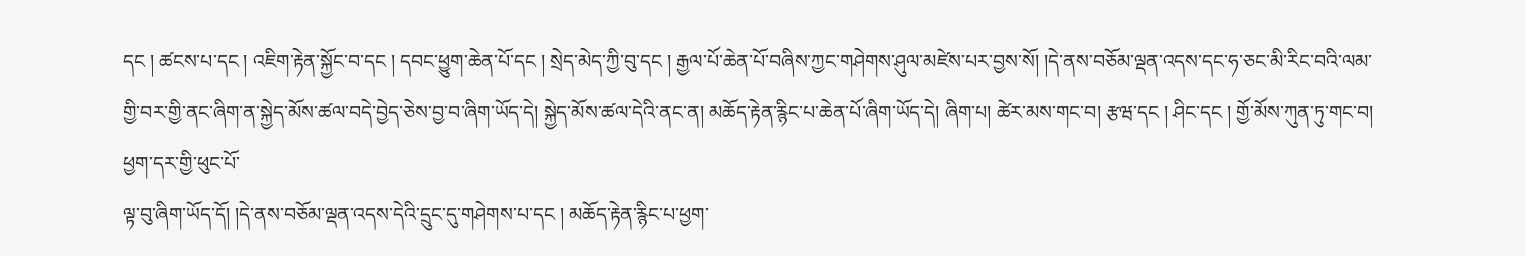དང ། ཚངས་པ་དང ། འཇིག་རྟེན་སྐྱོང་བ་དང ། དབང་ཕྱུག་ཆེན་པོ་དང ། སྲེད་མེད་ཀྱི་བུ་དང ། རྒྱལ་པོ་ཆེན་པོ་བཞིས་ཀྱང་གཤེགས་ཤུལ་མཛེས་པར་བྱས་སོ། །དེ་ནས་བཅོམ་ལྡན་འདས་དང་ཧ་ཅང་མི་རིང་བའི་ལམ་གྱི་བར་གྱི་ནང་ཞིག་ན་སྐྱེད་མོས་ཚལ་བདེ་བྱེད་ཅེས་བྱ་བ་ཞིག་ཡོད་དེ། སྐྱེད་མོས་ཚལ་དེའི་ནང་ན། མཆོད་རྟེན་རྙིང་པ་ཆེན་པོ་ཞིག་ཡོད་དེ། ཞིག་པ། ཚེར་མས་གང་བ། རྩཝ་དང ། ཤིང་དང ། གྱོ་མོས་ཀུན་ཏུ་གང་བ། ཕྱག་དར་གྱི་ཕུང་པོ་
ལྟ་བུ་ཞིག་ཡོད་དོ། །དེ་ནས་བཅོམ་ལྡན་འདས་དེའི་དྲུང་དུ་གཤེགས་པ་དང ། མཆོད་རྟེན་རྙིང་པ་ཕྱག་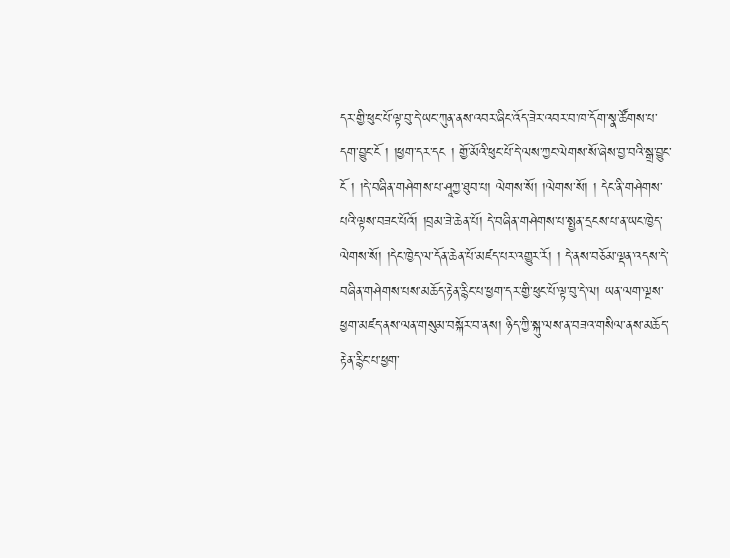དར་གྱི་ཕུང་པོ་ལྟ་བུ་དེ་ཡང་ཀུན་ནས་འབར་ཞིང་འོད་ཟེར་འབར་བ་ཁ་དོག་སྣ་ཚོགས་པ་དག་བྱུང་ངོ ། །ཕྱག་དར་དང ། གྱོ་མོའི་ཕུང་པོ་དེ་ལས་ཀྱང་ལེགས་སོ་ཞེས་བྱ་བའི་སྒྲ་བྱུང་ངོ ། །དེ་བཞིན་གཤེགས་པ་ཤཱཀྱ་ཐུབ་པ། ལེགས་སོ། །ལེགས་སོ། ། དེང་ནི་གཤེགས་པའི་ལྟས་བཟང་པོའོ། །བྲམ་ཟེ་ཆེན་པོ། དེ་བཞིན་གཤེགས་པ་སྤྱན་དྲངས་པ་ན་ཡང་ཁྱེད་ལེགས་སོ། །དེང་ཁྱེད་ལ་དོན་ཆེན་པོ་མཛད་པར་འགྱུར་རོ། ། དེ་ནས་བཅོམ་ལྡན་འདས་དེ་བཞིན་གཤེགས་པས་མཆོད་རྟེན་རྙིང་པ་ཕྱག་དར་གྱི་ཕུང་པོ་ལྟ་བུ་དེ་ལ། ཡན་ལག་ལྔས་ཕྱག་མཛད་ནས་ལན་གསུམ་བསྐོར་བ་ནས། ཉིད་ཀྱི་སྐུ་ལས་ན་བཟའ་གསིལ་ནས་མཆོད་རྟེན་རྙིང་པ་ཕྱག་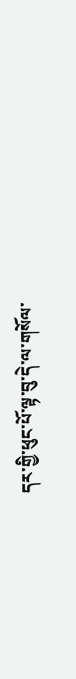དར་གྱི་ཕུང་པོ་ལྟ་བུ་དེ་ལ་གསོལ་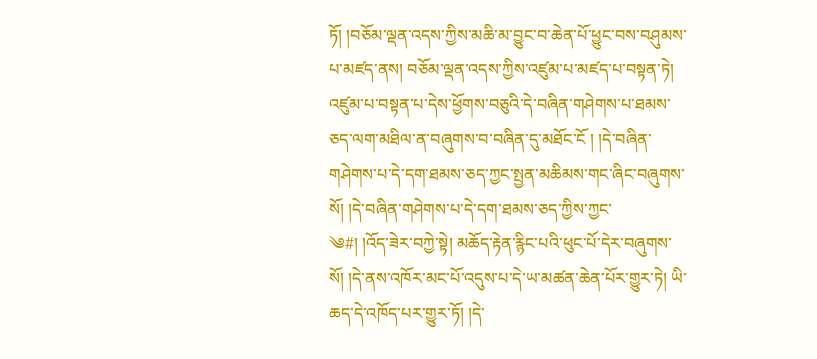ཏོ། །བཅོམ་ལྡན་འདས་ཀྱིས་མཆི་མ་བྱུང་བ་ཆེན་པོ་ཕྱུང་བས་བཤུམས་པ་མཛད་ནས། བཅོམ་ལྡན་འདས་ཀྱིས་འཛུམ་པ་མཛད་པ་བསྟན་ཏེ། འཛུམ་པ་བསྟན་པ་དེས་ཕྱོགས་བཅུའི་དེ་བཞིན་གཤེགས་པ་ཐམས་ཅད་ལག་མཐིལ་ན་བཞུགས་བ་བཞིན་དུ་མཐོང་ངོ ། །དེ་བཞིན་གཤེགས་པ་དེ་དག་ཐམས་ཅད་ཀྱང་སྤྱན་མཆིམས་གང་ཞིང་བཞུགས་སོ། །དེ་བཞིན་གཤེགས་པ་དེ་དག་ཐམས་ཅད་ཀྱིས་ཀྱང་
༄#། །འོད་ཟེར་བཀྱེ་སྟེ། མཆོད་རྟེན་རྙིང་པའི་ཕུང་པོ་དེར་བཞུགས་སོ། །དེ་ནས་འཁོར་མང་པོ་འདུས་པ་དེ་ཡ་མཚན་ཆེན་པོར་གྱུར་ཏེ། ཡི་ཆད་དེ་འཁོད་པར་གྱུར་ཏོ། །དེ་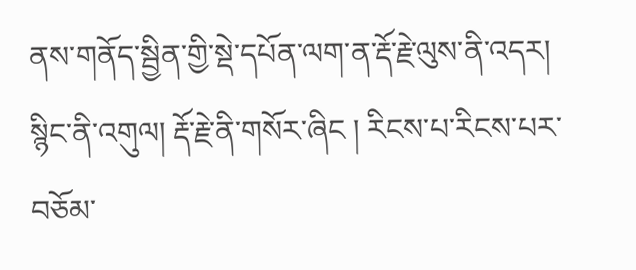ནས་གནོད་སྦྱིན་གྱི་སྡེ་དཔོན་ལག་ན་རྡོ་རྗེ་ལུས་ནི་འདར། སྙིང་ནི་འགུལ། རྡོ་རྗེ་ནི་གསོར་ཞིང ། རིངས་པ་རིངས་པར་བཅོམ་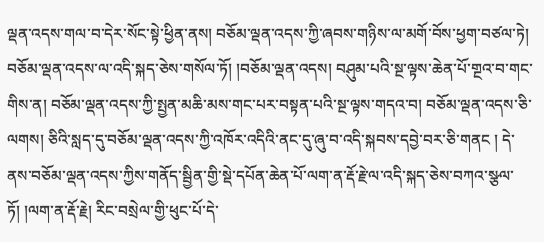ལྡན་འདས་གལ་བ་དེར་སོང་སྟེ་ཕྱིན་ནས། བཅོམ་ལྡན་འདས་ཀྱི་ཞབས་གཉིས་ལ་མགོ་བོས་ཕྱག་བཙལ་ཏེ། བཅོམ་ལྡན་འདས་ལ་འདི་སྐད་ཅེས་གསོལ་ཏོ། །བཅོམ་ལྡན་འདས། བཤུམ་པའི་སྔ་ལྟས་ཆེན་པོ་གྔའ་བ་གང་གིས་ན། བཅོམ་ལྡན་འདས་ཀྱི་སྤྱན་མཆི་མས་གང་པར་བསྟན་པའི་སྔ་ལྟས་གདའ་བ། བཅོམ་ལྡན་འདས་ཅི་ལགས། ཅིའི་སླད་དུ་བཅོམ་ལྡན་འདས་ཀྱི་འཁོར་འདིའི་ནང་དུ་ཞུ་བ་འདི་སྐབས་དབྱེ་བར་ཅི་གནང ། དེ་ནས་བཅོམ་ལྡན་འདས་ཀྱིས་གནོད་སྦྱིན་གྱི་སྡེ་དཔོན་ཆེན་པོ་ལག་ན་རྡོ་རྗེ་ལ་འདི་སྐད་ཅེས་བཀའ་སྩལ་ཏོ། །ལག་ན་རྡོ་རྗེ། རིང་བསྲེལ་གྱི་ཕུང་པོ་དེ་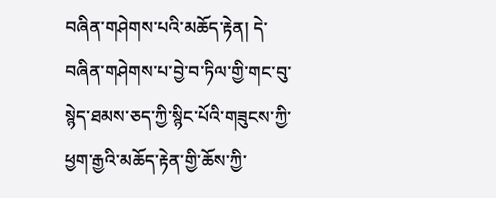བཞིན་གཤེགས་པའི་མཆོད་རྟེན། དེ་བཞིན་གཤེགས་པ་བྱེ་བ་ཏིལ་གྱི་གང་བུ་སྙེད་ཐམས་ཅད་ཀྱི་སྙིང་པོའི་གཟུངས་ཀྱི་ཕྱག་རྒྱའི་མཆོད་རྟེན་གྱི་ཆོས་ཀྱི་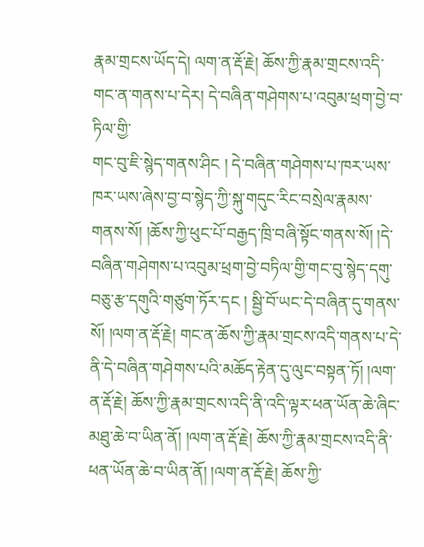རྣམ་གྲངས་ཡོད་དེ། ལག་ན་རྡོ་རྗེ། ཆོས་ཀྱི་རྣམ་གྲངས་འདི་གང་ན་གནས་པ་དེར། དེ་བཞིན་གཤེགས་པ་འབུམ་ཕྲག་བྱེ་བ་ཏིལ་གྱི་
གང་བུ་ཇི་སྙེད་གནས་ཤིང ། དེ་བཞིན་གཤེགས་པ་ཁར་ཡས་ཁར་ཡས་ཞེས་བྱ་བ་སྙེད་ཀྱི་སྐུ་གདུང་རིང་བསྲེལ་རྣམས་གནས་སོ། །ཆོས་ཀྱི་ཕུང་པོ་བརྒྱད་ཁྲི་བཞི་སྟོང་གནས་སོ། །དེ་བཞིན་གཤེགས་པ་འབུམ་ཕྲག་བྱེ་བཏིལ་གྱི་གང་བུ་སྙེད་དགུ་བཅུ་རྩ་དགུའི་གཙུག་ཏོར་དང ། སྦྱི་བོ་ཡང་དེ་བཞིན་དུ་གནས་སོ། །ལག་ན་རྡོ་རྗེ། གང་ན་ཆོས་ཀྱི་རྣམ་གྲངས་འདི་གནས་པ་དེ་ནི་དེ་བཞིན་གཤེགས་པའི་མཆོད་རྟེན་དུ་ལུང་བསྟན་ཏོ། །ལག་ན་རྡོ་རྗེ། ཆོས་ཀྱི་རྣམ་གྲངས་འདི་ནི་འདི་ལྟར་ཕན་ཡོན་ཆེ་ཞིང་མཐུ་ཆེ་བ་ཡིན་ནོ། །ལག་ན་རྡོ་རྗེ། ཆོས་ཀྱི་རྣམ་གྲངས་འདི་ནི་ཕན་ཡོན་ཆེ་བ་ཡིན་ནོ། །ལག་ན་རྡོ་རྗེ། ཆོས་ཀྱི་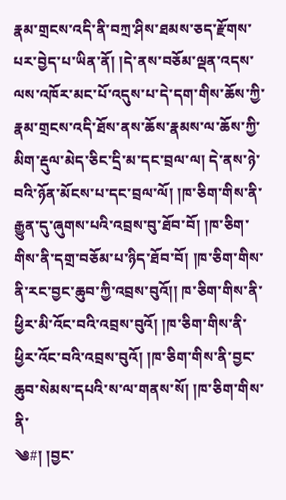རྣམ་གྲངས་འདི་ནི་བཀྲ་ཤིས་ཐམས་ཅད་རྫོགས་པར་བྱེད་པ་ཡིན་ནོ། །དེ་ནས་བཅོམ་ལྡན་འདས་ལས་འཁོར་མང་པོ་འདུས་པ་དེ་དག་གིས་ཆོས་ཀྱི་རྣམ་གྲངས་འདི་ཐོས་ནས་ཆོས་རྣམས་ལ་ཆོས་ཀྱི་མིག་རྡུལ་མེད་ཅིང་དྲི་མ་དང་བྲལ་ལ། དེ་ནས་ཉེ་བའི་ཉོན་མོངས་པ་དང་བྲལ་ལོ། །ཁ་ཅིག་གིས་ནི་རྒྱུན་དུ་ཞུགས་པའི་འབྲས་བུ་ཐོབ་བོ། །ཁ་ཅིག་གིས་ནི་དགྲ་བཅོམ་པ་ཉིད་ཐོབ་བོ། །ཁ་ཅིག་གིས་ནི་རང་བྱང་ཆུབ་ཀྱི་འབྲས་བུའོ།། ཁ་ཅིག་གིས་ནི་ཕྱིར་མི་འོང་བའི་འབྲས་བུའོ། །ཁ་ཅིག་གིས་ནི་ཕྱིར་འོང་བའི་འབྲས་བུའོ། །ཁ་ཅིག་གིས་ནི་བྱང་ཆུབ་སེམས་དཔའི་ས་ལ་གནས་སོ། །ཁ་ཅིག་གིས་ནི་
༄#། །བྱང་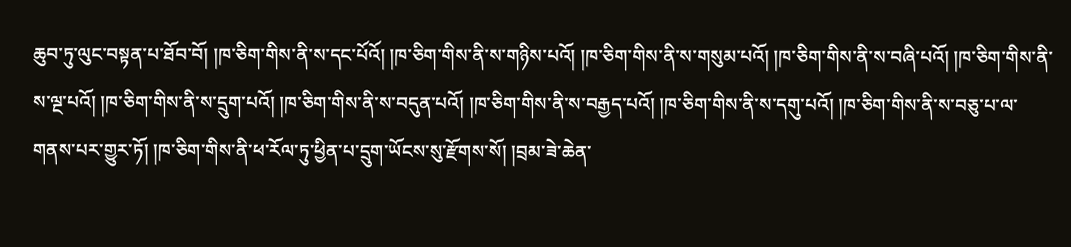ཆུབ་ཏུ་ལུང་བསྟན་པ་ཐོབ་བོ། །ཁ་ཅིག་གིས་ནི་ས་དང་པོའོ། །ཁ་ཅིག་གིས་ནི་ས་གཉིས་པའོ། །ཁ་ཅིག་གིས་ནི་ས་གསུམ་པའོ། །ཁ་ཅིག་གིས་ནི་ས་བཞི་པའོ། །ཁ་ཅིག་གིས་ནི་ས་ལྔ་པའོ། །ཁ་ཅིག་གིས་ནི་ས་དྲུག་པའོ། །ཁ་ཅིག་གིས་ནི་ས་བདུན་པའོ། །ཁ་ཅིག་གིས་ནི་ས་བརྒྱད་པའོ། །ཁ་ཅིག་གིས་ནི་ས་དགུ་པའོ། །ཁ་ཅིག་གིས་ནི་ས་བཅུ་པ་ལ་གནས་པར་གྱུར་ཏོ། །ཁ་ཅིག་གིས་ནི་ཕ་རོལ་ཏུ་ཕྱིན་པ་དྲུག་ཡོངས་སུ་རྫོགས་སོ། །བྲམ་ཟེ་ཆེན་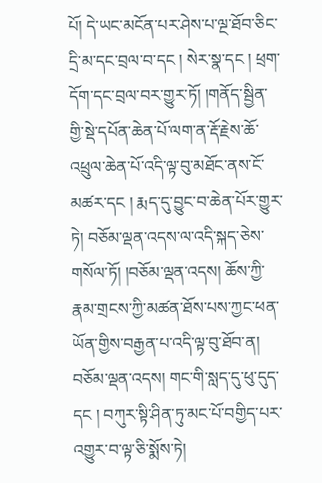པོ། དེ་ཡང་མངོན་པར་ཤེས་པ་ལྔ་ཐོབ་ཅིང་དྲི་མ་དང་བྲལ་བ་དང ། སེར་སྣ་དང ། ཕྲག་དོག་དང་བྲལ་བར་གྱུར་ཏོ། །གནོད་སྦྱིན་གྱི་སྡེ་དཔོན་ཆེན་པོ་ལག་ན་རྡོ་རྗེས་ཆོ་འཕྲུལ་ཆེན་པོ་འདི་ལྟ་བུ་མཐོང་ནས་ངོ་མཚར་དང ། རྨད་དུ་བྱུང་བ་ཆེན་པོར་གྱུར་ཏེ། བཅོམ་ལྡན་འདས་ལ་འདི་སྐད་ཅེས་གསོལ་ཏོ། །བཅོམ་ལྡན་འདས། ཆོས་ཀྱི་རྣམ་གྲངས་ཀྱི་མཚན་ཐོས་པས་ཀྱང་ཕན་ཡོན་གྱིས་བརྒྱན་པ་འདི་ལྟ་བུ་ཐོབ་ན། བཅོམ་ལྡན་འདས། གང་གི་སླད་དུ་ཕུ་དུད་དང ། བཀུར་སྟི་ཤིན་ཏུ་མང་པོ་བགྱིད་པར་འགྱུར་བ་ལྟ་ཅི་སྨོས་ཏེ།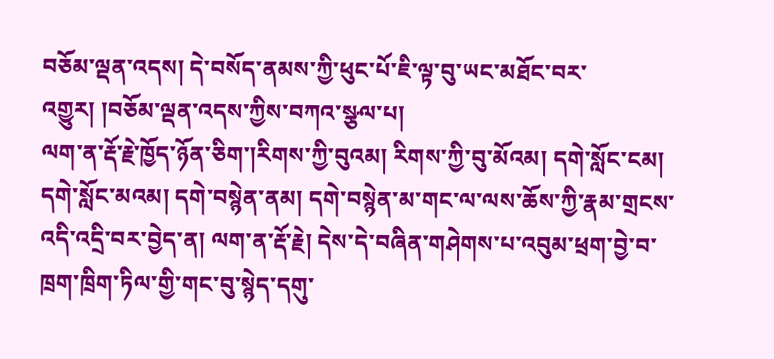བཅོམ་ལྡན་འདས། དེ་བསོད་ནམས་ཀྱི་ཕུང་པོ་ཇི་ལྟ་བུ་ཡང་མཐོང་བར་འགྱུར། །བཅོམ་ལྡན་འདས་ཀྱིས་བཀའ་སྩལ་པ།
ལག་ན་རྡོ་རྗེ་ཁྱོད་ཉོན་ཅིག་།རིགས་ཀྱི་བུའམ། རིགས་ཀྱི་བུ་མོའམ། དགེ་སློང་ངམ། དགེ་སློང་མའམ། དགེ་བསྙེན་ནམ། དགེ་བསྙེན་མ་གང་ལ་ལས་ཆོས་ཀྱི་རྣམ་གྲངས་འདི་འདྲི་བར་བྱེད་ན། ལག་ན་རྡོ་རྗེ། དེས་དེ་བཞིན་གཤེགས་པ་འབུམ་ཕྲག་བྱེ་བ་ཁྲག་ཁྲིག་ཏིལ་གྱི་གང་བུ་སྙེད་དགུ་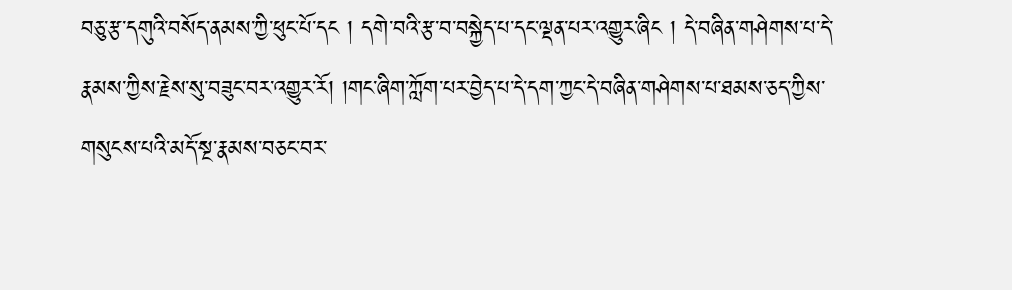བཅུ་རྩ་དགུའི་བསོད་ནམས་ཀྱི་ཕུང་པོ་དང ། དགེ་བའི་རྩ་བ་བསྐྱེད་པ་དང་ལྡན་པར་འགྱུར་ཞིང ། དེ་བཞིན་གཤེགས་པ་དེ་རྣམས་ཀྱིས་རྗེས་སུ་བཟུང་བར་འགྱུར་རོ། །གང་ཞིག་ཀློག་པར་བྱེད་པ་དེ་དག་ཀྱང་དེ་བཞིན་གཤེགས་པ་ཐམས་ཅད་ཀྱིས་གསུངས་པའི་མདོ་སྔ་རྣམས་བཅང་བར་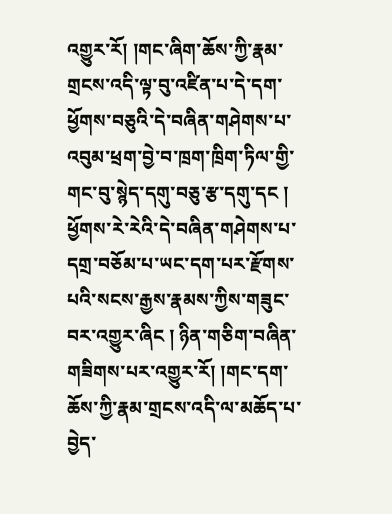འགྱུར་རོ། །གང་ཞིག་ཆོས་ཀྱི་རྣམ་གྲངས་འདི་ལྟ་བུ་འཛིན་པ་དེ་དག་ཕྱོགས་བཅུའི་དེ་བཞིན་གཤེགས་པ་འབུམ་ཕྲག་བྱེ་བ་ཁྲག་ཁྲིག་ཏིལ་གྱི་གང་བུ་སྙེད་དགུ་བཅུ་རྩ་དགུ་དང ། ཕྱོགས་རེ་རེའི་དེ་བཞིན་གཤེགས་པ་དགྲ་བཅོམ་པ་ཡང་དག་པར་རྫོགས་པའི་སངས་རྒྱས་རྣམས་ཀྱིས་གཟུང་བར་འགྱུར་ཞིང ། ཉིན་གཅིག་བཞིན་གཟིགས་པར་འགྱུར་རོ། །གང་དག་ཆོས་ཀྱི་རྣམ་གྲངས་འདི་ལ་མཆོད་པ་བྱེད་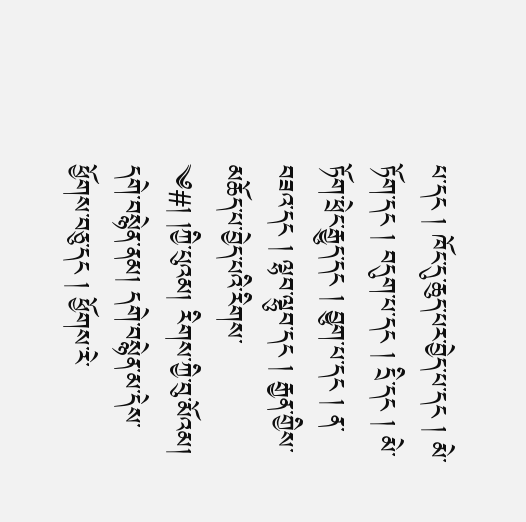པ་དང ། ཁོང་དུ་ཆུད་པར་བྱེད་པ་དང ། མེ་ཏོག་དང ། བདུག་པ་དང ། དྲི་དང ། མེ་ཏོག་ཕྲེང་རྒྱུད་དང ། བྱུག་པ་དང ། ན་བཟའ་དང ། ལྷབ་ལྷུབ་དང ། རྒྱན་གྱིས་མཆོད་པ་བྱེད་པའི་རིགས་
༄#། །ཀྱི་པུའམ། རིགས་ཀྱི་བུ་མོའམ། དགེ་བསྙེན་ནམ། དགེ་བསྙེན་མ་དེས་ཕྱོགས་བཅུ་དང ། ཕྱོགས་རེ་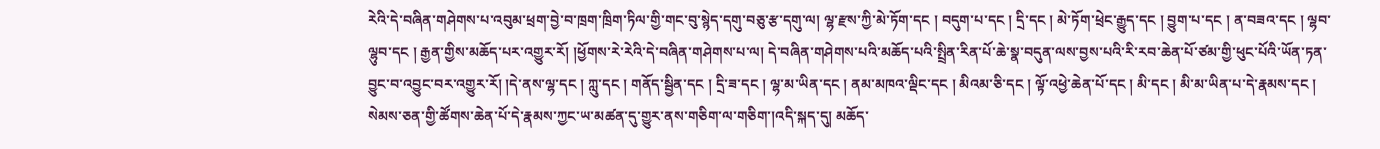རེའི་དེ་བཞིན་གཤེགས་པ་འབུམ་ཕྲག་བྱེ་བ་ཁྲག་ཁྲིག་ཏིལ་གྱི་གང་བུ་སྙེད་དགུ་བཅུ་རྩ་དགུ་ལ། ལྷ་རྫས་ཀྱི་མེ་ཏོག་དང ། བདུག་པ་དང ། དྲི་དང ། མེ་ཏོག་ཕྲེང་རྒྱུད་དང ། བྱུག་པ་དང ། ན་བཟའ་དང ། ལྷབ་ལྷུབ་དང ། རྒྱན་གྱིས་མཆོད་པར་འགྱུར་རོ། །ཕྱོགས་རེ་རེའི་དེ་བཞིན་གཤེགས་པ་ལ། དེ་བཞིན་གཤེགས་པའི་མཆོད་པའི་སྤྲིན་རིན་པོ་ཆེ་སྣ་བདུན་ལས་བྱས་པའི་རི་རབ་ཆེན་པོ་ཙམ་གྱི་ཕུང་པོའི་ཡོན་ཏན་བྱུང་བ་འབྱུང་བར་འགྱུར་རོ། །དེ་ནས་ལྷ་དང ། ཀླུ་དང ། གནོད་སྦྱིན་དང ། དྲི་ཟ་དང ། ལྷ་མ་ཡིན་དང ། ནམ་མཁའ་ལྡིང་དང ། མིའམ་ཅི་དང ། ལྟོ་འཕྱེ་ཆེན་པོ་དང ། མི་དང ། མི་མ་ཡིན་པ་དེ་རྣམས་དང ། སེམས་ཅན་གྱི་ཚོགས་ཆེན་པོ་དེ་རྣམས་ཀྱང་ཡ་མཚན་དུ་གྱུར་ནས་གཅིག་ལ་གཅིག་།འདི་སྐད་དུ། མཆོད་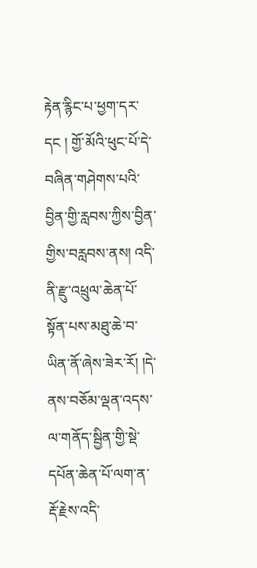རྟེན་རྙིང་པ་ཕྱག་དར་དང ། གྱོ་མོའི་ཕུང་པོ་དེ་བཞིན་གཤེགས་པའི་བྱིན་གྱི་རླབས་ཀྱིས་བྱིན་གྱིས་བརླབས་ནས། འདི་ནི་རྫུ་འཕྲུལ་ཆེན་པོ་སྟོན་པས་མཐུ་ཆེ་བ་ཡིན་ནོ་ཞེས་ཟེར་རོ། །དེ་ནས་བཅོམ་ལྡན་འདས་ལ་གནོད་སྦྱིན་གྱི་སྡེ་དཔོན་ཆེན་པོ་ལག་ན་རྡོ་རྗེས་འདི་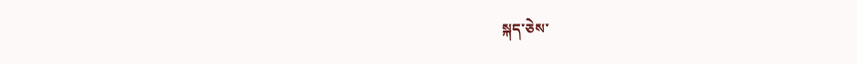སྐད་ཅེས་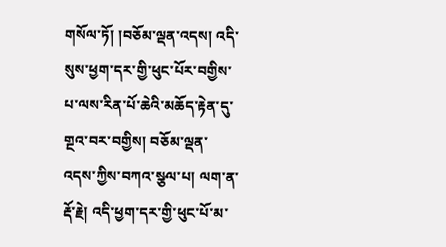གསོལ་ཏོ། །བཅོམ་ལྡན་འདས། འདི་སུས་ཕྱག་དར་གྱི་ཕུང་པོར་བགྱིས་པ་ལས་རིན་པོ་ཆེའི་མཆོད་རྟེན་དུ་གྔའ་བར་བགྱིས། བཅོམ་ལྡན་འདས་ཀྱིས་བཀའ་སྩལ་པ། ལག་ན་རྡོ་རྗེ། འདི་ཕྱག་དར་གྱི་ཕུང་པོ་མ་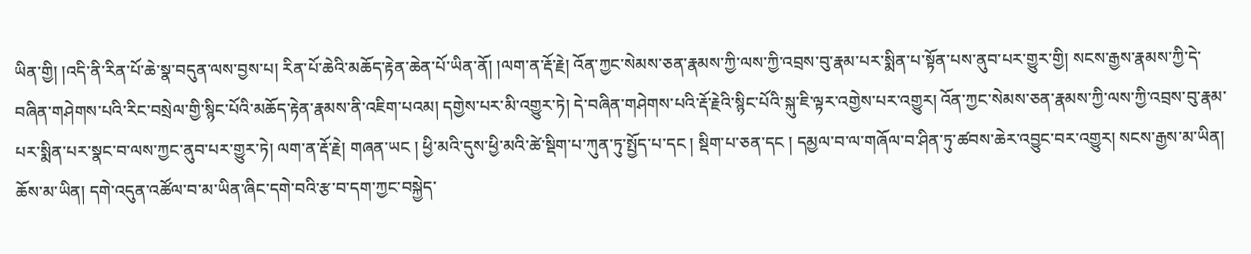ཡིན་གྱི། །འདི་ནི་རིན་པོ་ཆེ་སྣ་བདུན་ལས་བྱས་པ། རིན་པོ་ཆེའི་མཆོད་རྟེན་ཆེན་པོ་ཡིན་ནོ། །ལག་ན་རྡོ་རྗེ། འོན་ཀྱང་སེམས་ཅན་རྣམས་ཀྱི་ལས་ཀྱི་འབྲས་བུ་རྣམ་པར་སྨིན་པ་སྟོན་པས་ནུབ་པར་གྱུར་གྱི། སངས་རྒྱས་རྣམས་ཀྱི་དེ་བཞིན་གཤེགས་པའི་རིང་བསྲེལ་གྱི་སྙིང་པོའི་མཆོད་རྟེན་རྣམས་ནི་འཇིག་པའམ། དགྱེས་པར་མི་འགྱུར་ཏེ། དེ་བཞིན་གཤེགས་པའི་རྡོ་རྗེའི་སྙིང་པོའི་སྐུ་ཇི་ལྟར་འགྱེས་པར་འགྱུར། འོན་ཀྱང་སེམས་ཅན་རྣམས་ཀྱི་ལས་ཀྱི་འབྲས་བུ་རྣམ་པར་སྨིན་པར་སྣང་བ་ལས་ཀྱང་ནུབ་པར་གྱུར་ཏེ། ལག་ན་རྡོ་རྗེ། གཞན་ཡང ། ཕྱི་མའི་དུས་ཕྱི་མའི་ཚེ་སྡིག་པ་ཀུན་ཏུ་སྤྱོད་པ་དང ། སྡིག་པ་ཅན་དང ། དམྱལ་བ་ལ་གཞོལ་བ་ཤིན་ཏུ་ཚབས་ཆེར་འབྱུང་བར་འགྱུར། སངས་རྒྱས་མ་ཡིན། ཆོས་མ་ཡིན། དགེ་འདུན་འཚོལ་བ་མ་ཡིན་ཞིང་དགེ་བའི་རྩ་བ་དག་ཀྱང་བསྐྱེད་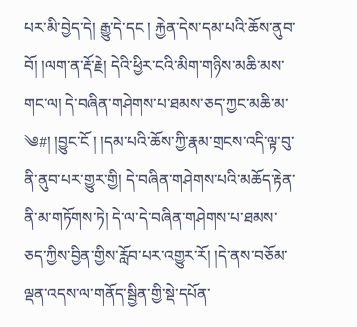པར་མི་བྱེད་དེ། རྒྱུ་དེ་དང ། རྐྱེན་དེས་དམ་པའི་ཆོས་ནུབ་བོ། །ལག་ན་རྡོ་རྗེ། དེའི་ཕྱིར་ངའི་མིག་གཉིས་མཆི་མས་གང་ལ། དེ་བཞིན་གཤེགས་པ་ཐམས་ཅད་ཀྱང་མཆི་མ་
༄#། །བྱུང་ངོ ། །དམ་པའི་ཆོས་ཀྱི་རྣམ་གྲངས་འདི་ལྟ་བུ་ནི་ནུབ་པར་གྱུར་གྱི། དེ་བཞིན་གཤེགས་པའི་མཆོད་རྟེན་ནི་མ་གཏོགས་ཏེ། དེ་ལ་དེ་བཞིན་གཤེགས་པ་ཐམས་ཅད་ཀྱིས་བྱིན་གྱིས་རློབ་པར་འགྱུར་རོ། །དེ་ནས་བཅོམ་ལྡན་འདས་ལ་གནོད་སྦྱིན་གྱི་སྡེ་དཔོན་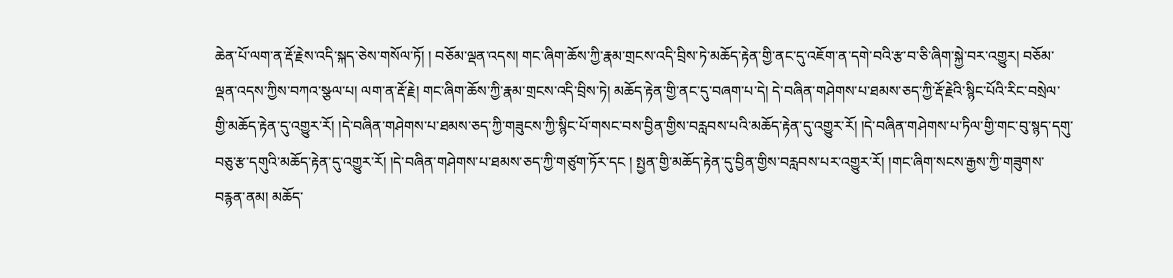ཆེན་པོ་ལག་ན་རྡོ་རྗེས་འདི་སྐད་ཅེས་གསོལ་ཏོ། ། བཅོམ་ལྡན་འདས། གང་ཞིག་ཆོས་ཀྱི་རྣམ་གྲངས་འདི་བྲིས་ཏེ་མཆོད་རྟེན་གྱི་ནང་དུ་འཇོག་ན་དགེ་བའི་རྩ་བ་ཅི་ཞིག་སྐྱེ་བར་འགྱུར། བཅོམ་ལྡན་འདས་ཀྱིས་བཀའ་སྩལ་པ། ལག་ན་རྡོ་རྗེ། གང་ཞིག་ཆོས་ཀྱི་རྣམ་གྲངས་འདི་བྲིས་ཏེ། མཆོད་རྟེན་གྱི་ནང་དུ་བཞག་པ་དེ། དེ་བཞིན་གཤེགས་པ་ཐམས་ཅད་ཀྱི་རྡོ་རྗེའི་སྙིང་པོའི་རིང་བསྲེལ་གྱི་མཆོད་རྟེན་དུ་འགྱུར་རོ། །དེ་བཞིན་གཤེགས་པ་ཐམས་ཅད་ཀྱི་གཟུངས་ཀྱི་སྙིང་པོ་གསང་བས་བྱིན་གྱིས་བརླབས་པའི་མཆོད་རྟེན་དུ་འགྱུར་རོ། །དེ་བཞིན་གཤེགས་པ་ཏིལ་གྱི་གང་བུ་སྙད་དགུ་བཅུ་རྩ་དགུའི་མཆོད་རྟེན་དུ་འགྱུར་རོ། །དེ་བཞིན་གཤེགས་པ་ཐམས་ཅད་ཀྱི་གཙུག་ཏོར་དང ། སྤྱན་གྱི་མཆོད་རྟེན་དུ་བྱིན་གྱིས་བརླབས་པར་འགྱུར་རོ། །གང་ཞིག་སངས་རྒྱས་ཀྱི་གཟུགས་བརྙན་ནམ། མཆོད་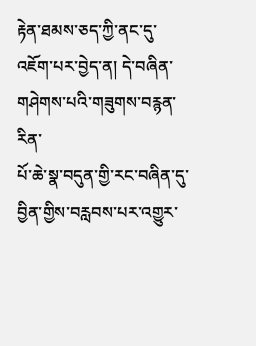རྟེན་ཐམས་ཅད་ཀྱི་ནང་དུ་འཇོག་པར་བྱེད་ན། དེ་བཞིན་གཤེགས་པའི་གཟུགས་བརྙན་རིན་
པོ་ཆེ་སྣ་བདུན་གྱི་རང་བཞིན་དུ་བྱིན་གྱིས་བརླབས་པར་འགྱུར་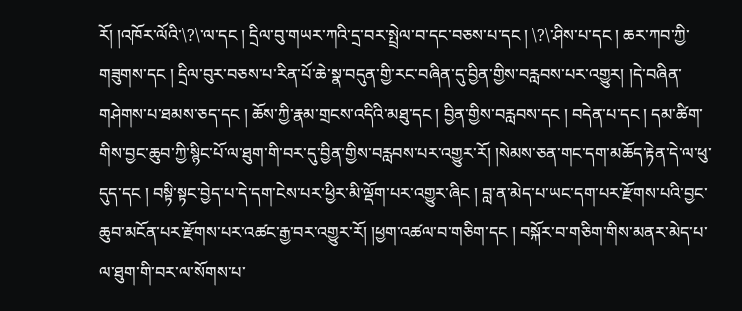རོ། །འཁོར་ལོའི་\?\་ལ་དང ། དྲིལ་བུ་གཡར་ཀའི་དྲ་བར་སྤྲེལ་བ་དང་བཅས་པ་དང ། \?\་ཤིས་པ་དང ། ཆར་ཀབ་ཀྱི་གཟུགས་དང ། དྲིལ་བུར་བཅས་པ་རིན་པོ་ཆེ་སྣ་བདུན་གྱི་རང་བཞིན་དུ་བྱིན་གྱིས་བརླབས་པར་འགྱུར། །དེ་བཞིན་གཤེགས་པ་ཐམས་ཅད་དང ། ཆོས་ཀྱི་རྣམ་གྲངས་འདིའི་མཐུ་དང ། བྱིན་གྱིས་བརླབས་དང ། བདེན་པ་དང ། དམ་ཚིག་གིས་བྱང་ཆུབ་ཀྱི་སྙིང་པོ་ལ་ཐུག་གི་བར་དུ་བྱིན་གྱིས་བརླབས་པར་འགྱུར་རོ། །སེམས་ཅན་གང་དག་མཆོད་རྟེན་དེ་ལ་ཕུ་དུད་དང ། བསྟི་སྟང་བྱེད་པ་དེ་དག་ངེས་པར་ཕྱིར་མི་ལྡོག་པར་འགྱུར་ཞིང ། བླ་ན་མེད་པ་ཡང་དག་པར་རྫོགས་པའི་བྱང་ཆུབ་མངོན་པར་རྫོགས་པར་འཚང་རྒྱ་བར་འགྱུར་རོ། །ཕྱག་འཚལ་བ་གཅིག་དང ། བསྐོར་བ་གཅིག་གིས་མནར་མེད་པ་ལ་ཐུག་གི་བར་ལ་སོགས་པ་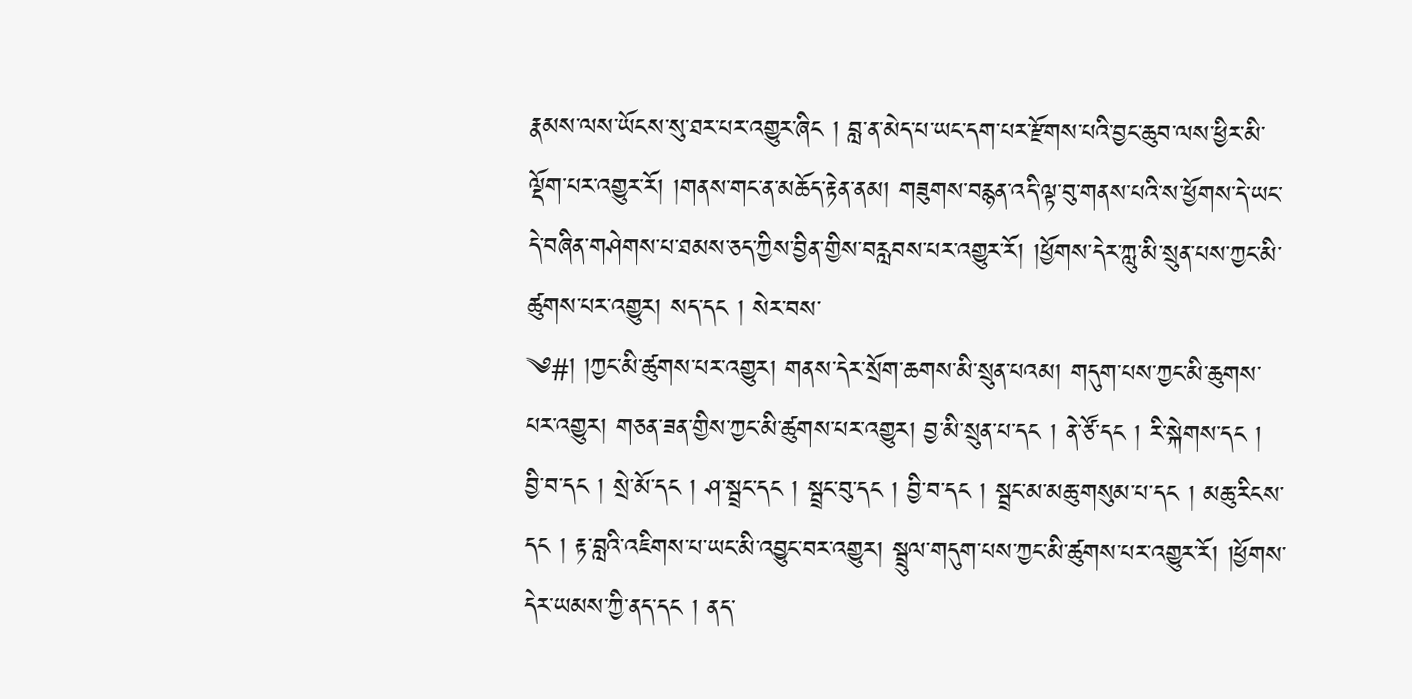རྣམས་ལས་ཡོངས་སུ་ཐར་པར་འགྱུར་ཞིང ། བླ་ན་མེད་པ་ཡང་དག་པར་རྫོགས་པའི་བྱང་ཆུབ་ལས་ཕྱིར་མི་ལྡོག་པར་འགྱུར་རོ། །གནས་གང་ན་མཆོད་རྟེན་ནམ། གཟུགས་བརྙན་འདི་ལྟ་བུ་གནས་པའི་ས་ཕྱོགས་དེ་ཡང་དེ་བཞིན་གཤེགས་པ་ཐམས་ཅད་ཀྱིས་བྱིན་གྱིས་བརླབས་པར་འགྱུར་རོ། །ཕྱོགས་དེར་ཀླུ་མི་སྲུན་པས་ཀྱང་མི་ཚུགས་པར་འགྱུར། སད་དང ། སེར་བས་
༄#། །ཀྱང་མི་ཚུགས་པར་འགྱུར། གནས་དེར་སྲོག་ཆགས་མི་སྲུན་པའམ། གདུག་པས་ཀྱང་མི་ཆུགས་པར་འགྱུར། གཅན་ཟན་གྱིས་ཀྱང་མི་ཚུགས་པར་འགྱུར། བྱ་མི་སྲུན་པ་དང ། ནེ་ཙོ་དང ། རི་སྐེགས་དང ། བྱི་བ་དང ། སྲེ་མོ་དང ། ཤ་སྦྲང་དང ། སྦྲང་བུ་དང ། བྱི་བ་དང ། སྦྲང་མ་མཆུ་གསུམ་པ་དང ། མཆུ་རིངས་དང ། རྟ་བླའི་འཇིགས་པ་ཡང་མི་འབྱུང་བར་འགྱུར། སྦྲུལ་གདུག་པས་ཀྱང་མི་ཚུགས་པར་འགྱུར་རོ། །ཕྱོགས་དེར་ཡམས་ཀྱི་ནད་དང ། ནད་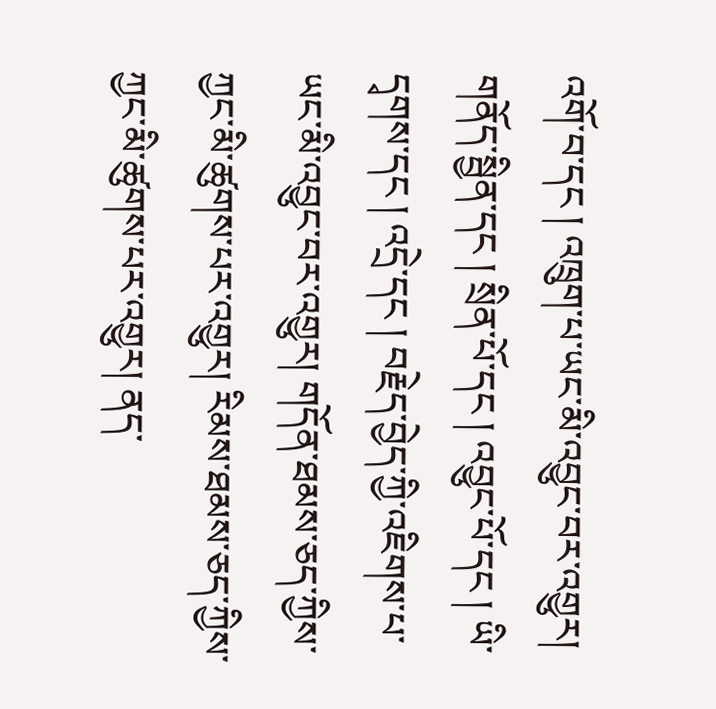འགོ་བ་དང ། འཁྲུག་པ་ཡང་མི་འབྱུང་བར་འགྱུར། གནོད་སྦྱིན་དང ། སྲིན་པོ་དང ། འབྱུང་པོ་དང ། ཡི་དྭགས་དང ། འདྲེ་དང ། བརྗེད་བྱེད་ཀྱི་འཇིགས་པ་ཡང་མི་འབྱུང་བར་འགྱུར། གདོན་ཐམས་ཅད་ཀྱིས་ཀྱང་མི་ཚུགས་པར་འགྱུར། རིམས་ཐམས་ཅད་ཀྱིས་ཀྱང་མི་ཚུགས་པར་འགྱུར། ནད་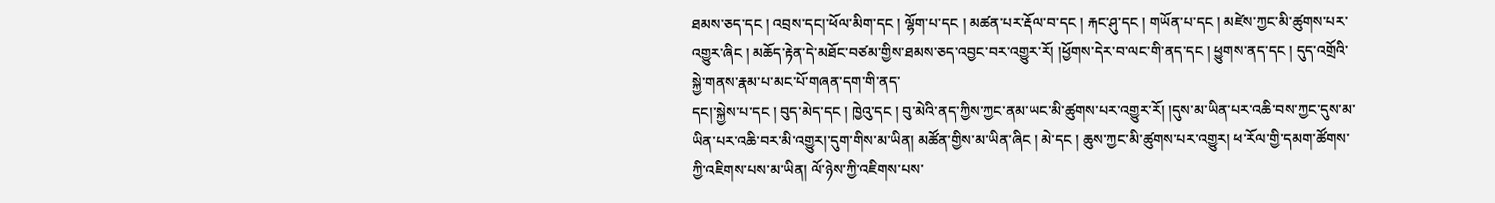ཐམས་ཅད་དང ། འབྲས་དང།་ཕོལ་མིག་དང ། ལྷོག་པ་དང ། མཚན་པར་རྡོལ་བ་དང ། རྐང་ཤུ་དང ། གཡོན་པ་དང ། མཛེས་ཀྱང་མི་ཚུགས་པར་འགྱུར་ཞིང ། མཆོད་རྟེན་དེ་མཐོང་བཙམ་གྱིས་ཐམས་ཅད་འབྱང་བར་འགྱུར་རོ། །ཕྱོགས་དེར་བ་ལང་གི་ནད་དང ། ཕྱུགས་ནད་དང ། དུད་འགྲོའི་སྐྱེ་གནས་རྣམ་པ་མང་པོ་གཞན་དག་གི་ནད་
དང།་སྐྱེས་པ་དང ། བུད་མེད་དང ། ཁྱེའུ་དང ། བུ་མེའི་ནད་ཀྱིས་ཀྱང་ནམ་ཡང་མི་ཚུགས་པར་འགྱུར་རོ། །དུས་མ་ཡིན་པར་འཆི་བས་ཀྱང་དུས་མ་ཡིན་པར་འཆི་བར་མི་འགྱུར།་དུག་གིས་མ་ཡིན། མཚོན་གྱིས་མ་ཡིན་ཞིང ། མེ་དང ། ཆུས་ཀྱང་མི་ཚུགས་པར་འགྱུར། ཕ་རོལ་གྱི་དམག་ཚོགས་ཀྱི་འཇིགས་པས་མ་ཡིན། ལོ་ཉེས་ཀྱི་འཇིགས་པས་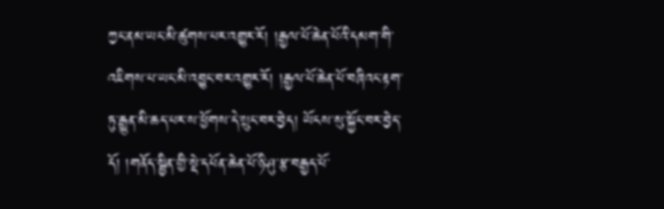ཀྱང་ནམ་ཡང་མི་ཚུགས་པར་འགྱུར་རོ། །རྒྱལ་པོ་ཆེན་པོའི་དམག་གི་འཇིགས་པ་ཡང་མི་འབྱུང་བར་འགྱུར་རོ། །རྒྱལ་པོ་ཆེན་པོ་བཞིའང་རྟག་ཏུ་རྒྱུན་མི་ཆད་པར་ས་ཕྱོགས་དེ་སྲུང་བར་བྱེད། ཡོངས་སུ་སྐྱོང་བར་བྱེད་དོ། །གནོད་སྦྱིན་གྱི་སྡེ་དཔོན་ཆེན་པོ་ཉི་ཤུ་རྩ་བརྒྱད་པོ་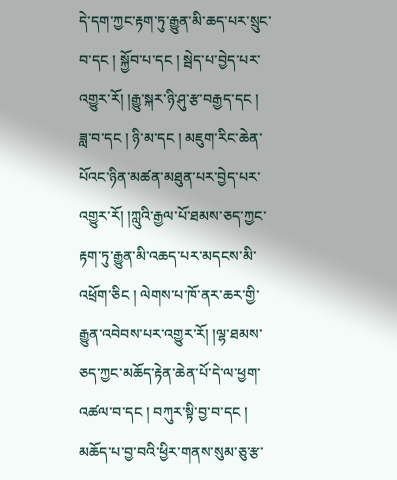དེ་དག་ཀྱང་རྟག་ཏུ་རྒྱུན་མི་ཆད་པར་སྲུང་བ་དང ། སྐྱོབ་པ་དང ། སྦེད་པ་བྱེད་པར་འགྱུར་རོ། །རྒྱུ་སྐར་ཉི་ཤུ་རྩ་བརྒྱད་དང ། ཟླ་བ་དང ། ཉི་མ་དང ། མཇུག་རིང་ཆེན་པོའང་ཉིན་མཚན་མཐུན་པར་བྱེད་པར་འགྱུར་རོ། །ཀླུའི་རྒྱལ་པོ་ཐམས་ཅད་ཀྱང་རྟག་ཏུ་རྒྱུན་མི་འཆད་པར་མདངས་མི་འཕྲོག་ཅིང ། ལེགས་པ་ཁོ་ནར་ཆར་གྱི་རྒྱུན་འབེབས་པར་འགྱུར་རོ། །ལྷ་ཐམས་ཅད་ཀྱང་མཆོད་རྟེན་ཆེན་པོ་དེ་ལ་ཕྱག་འཚལ་བ་དང ། བཀུར་སྟི་བྱ་བ་དང ། མཆོད་པ་བྱ་བའི་ཕྱིར་གནས་སུམ་ཅུ་རྩ་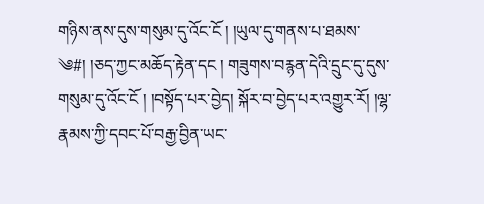གཉིས་ནས་དུས་གསུམ་དུ་འོང་ངོ ། །ཡུལ་དུ་གནས་པ་ཐམས་
༄#། །ཅད་ཀྱང་མཆོད་རྟེན་དང ། གཟུགས་བརྙན་དེའི་དྲུང་དུ་དུས་གསུམ་དུ་འོང་ངོ ། །བསྟོད་པར་བྱེད། སྐོར་བ་བྱེད་པར་འགྱུར་རོ། །ལྷ་རྣམས་ཀྱི་དབང་པོ་བརྒྱ་བྱིན་ཡང་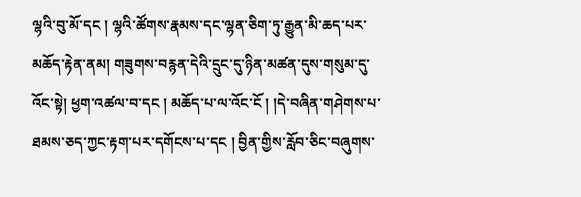ལྷའི་བུ་མོ་དང ། ལྷའི་ཚོགས་རྣམས་དང་ལྷན་ཅིག་ཏུ་རྒྱུན་མི་ཆད་པར་མཆོད་རྟེན་ནམ། གཟུགས་བརྙན་དེའི་དྲུང་དུ་ཉིན་མཚན་དུས་གསུམ་དུ་འོང་སྟེ། ཕྱག་འཚལ་བ་དང ། མཆོད་པ་ལ་འོང་ངོ ། །དེ་བཞིན་གཤེགས་པ་ཐམས་ཅད་ཀྱང་རྟག་པར་དགོངས་པ་དང ། བྱིན་གྱིས་རློབ་ཅིང་བཞུགས་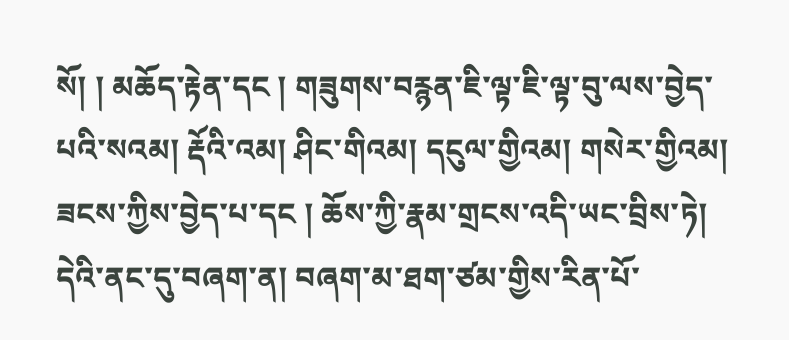སོ། ། མཆོད་རྟེན་དང ། གཟུགས་བརྙན་ཇི་ལྟ་ཇི་ལྟ་བུ་ལས་བྱེད་པའི་སའམ། རྡོའི་འམ། ཤིང་གིའམ། དངུལ་གྱིའམ། གསེར་གྱིའམ། ཟངས་ཀྱིས་བྱེད་པ་དང ། ཆོས་ཀྱི་རྣམ་གྲངས་འདི་ཡང་བྲིས་ཏེ། དེའི་ནང་དུ་བཞག་ན། བཞག་མ་ཐག་ཙམ་གྱིས་རིན་པོ་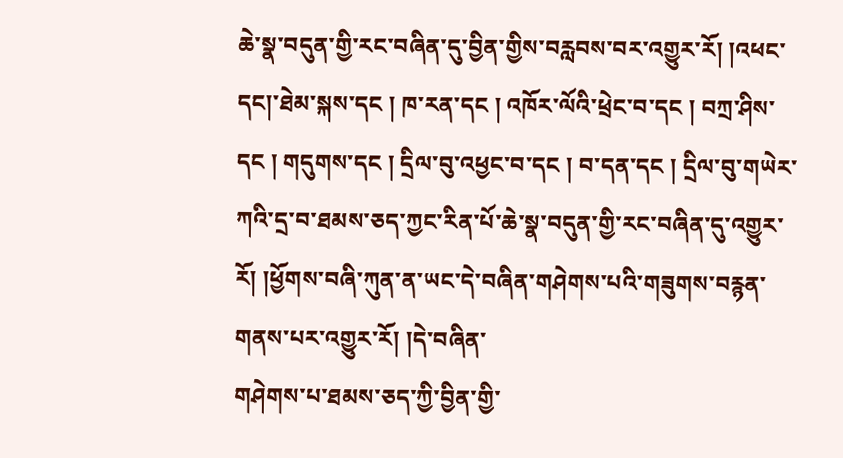ཆེ་སྣ་བདུན་གྱི་རང་བཞིན་དུ་བྱིན་གྱིས་བརླབས་བར་འགྱུར་རོ། །འཕང་དང།་ཐེམ་སྐས་དང ། ཁ་རན་དང ། འཁོར་ལོའི་ཕྲེང་བ་དང ། བཀྲ་ཤིས་དང ། གདུགས་དང ། དྲིལ་བུ་འཕྱང་བ་དང ། བ་དན་དང ། དྲིལ་བུ་གཡེར་ཀའི་དྲ་བ་ཐམས་ཅད་ཀྱང་རིན་པོ་ཆེ་སྣ་བདུན་གྱི་རང་བཞིན་དུ་འགྱུར་རོ། །ཕྱོགས་བཞི་ཀུན་ན་ཡང་དེ་བཞིན་གཤེགས་པའི་གཟུགས་བརྙན་གནས་པར་འགྱུར་རོ། །དེ་བཞིན་
གཤེགས་པ་ཐམས་ཅད་ཀྱི་བྱིན་གྱི་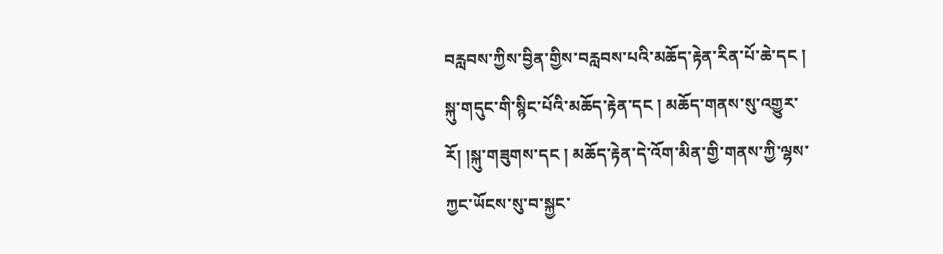བརླབས་ཀྱིས་བྱིན་གྱིས་བརླབས་པའི་མཆོད་རྟེན་རིན་པོ་ཆེ་དང ། སྐུ་གདུང་གི་སྙིང་པོའི་མཆོད་རྟེན་དང ། མཆོད་གནས་སུ་འགྱུར་རོ། །སྐུ་གཟུགས་དང ། མཆོད་རྟེན་དེ་འོག་མིན་གྱི་གནས་ཀྱི་ལྷས་ཀྱང་ཡོངས་སུ་བ་སྐྱང་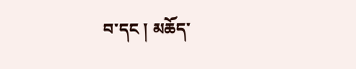བ་དང ། མཆོད་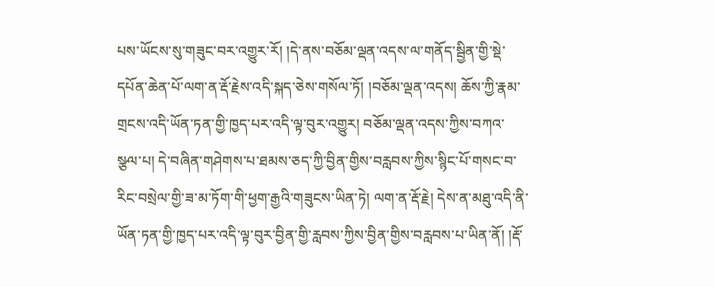པས་ཡོངས་སུ་གཟུང་བར་འགྱུར་རོ། །དེ་ནས་བཅོམ་ལྡན་འདས་ལ་གནོད་སྦྱིན་གྱི་སྡེ་དཔོན་ཆེན་པོ་ལག་ན་རྡོ་རྗེས་འདི་སྐད་ཅེས་གསོལ་ཏོ། །བཅོམ་ལྡན་འདས། ཆོས་ཀྱི་རྣམ་གྲངས་འདི་ཡོན་ཏན་གྱི་ཁྱད་པར་འདི་ལྟ་བུར་འགྱུར། བཅོམ་ལྡན་འདས་ཀྱིས་བཀའ་སྩལ་པ། དེ་བཞིན་གཤེགས་པ་ཐམས་ཅད་ཀྱི་བྱིན་གྱིས་བརླབས་ཀྱིས་སྙིང་པོ་གསང་བ་རིང་བསྲེལ་གྱི་ཟ་མ་ཏོག་གི་ཕྱག་རྒྱའི་གཟུངས་ཡིན་ཏེ། ལག་ན་རྡོ་རྗེ། དེས་ན་མཐུ་འདི་ནི་ཡོན་ཏན་གྱི་ཁྱད་པར་འདི་ལྟ་བུར་བྱིན་གྱི་རླབས་ཀྱིས་བྱིན་གྱིས་བརླབས་པ་ཡིན་ནོ། །རྡོ་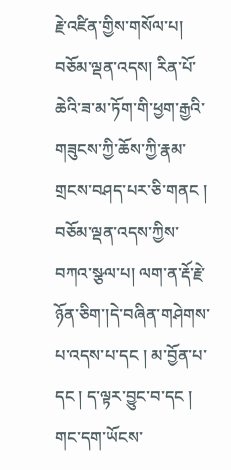རྗེ་འཛིན་གྱིས་གསོལ་པ། བཅོམ་ལྡན་འདས། རིན་པོ་ཆེའི་ཟ་མ་ཏོག་གི་ཕྱག་རྒྱའི་གཟུངས་ཀྱི་ཆོས་ཀྱི་རྣམ་གྲངས་བཤད་པར་ཅི་གནང ། བཅོམ་ལྡན་འདས་ཀྱིས་བཀའ་སྩལ་པ། ལག་ན་རྡོ་རྗེ་ཉོན་ཅིག་།དེ་བཞིན་གཤེགས་པ་འདས་པ་དང ། མ་བྱོན་པ་དང ། ད་ལྟར་བྱུང་བ་དང ། གང་དག་ཡོངས་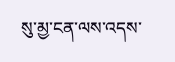སུ་མྱ་ངན་ལས་འདས་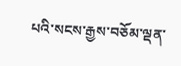པའི་སངས་རྒྱས་བཅོམ་ལྡན་